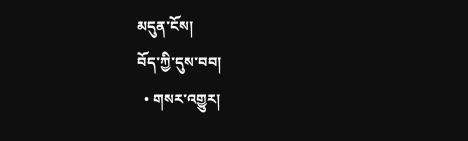མདུན་ངོས།
བོད་ཀྱི་དུས་བབ།
  • གསར་འགྱུར།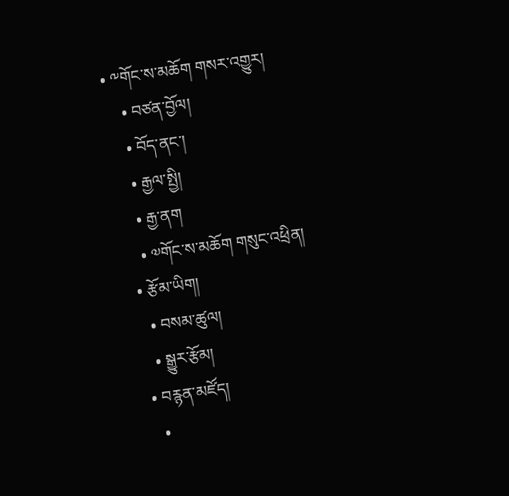• ༸གོང་ས་མཆོག གསར་འགྱུར།
    • བཙན་བྱོལ།
    • བོད་ནང་།
    • རྒྱལ་སྤྱི།
    • རྒྱ་ནག
    • ༧གོང་ས་མཆོག གསུང་འཕྲིན།
  • རྩོམ་ཡིག།
    • བསམ་ཚུལ།
    • སྒྱུར་རྩོམ།
  • བརྙན་མཛོད།
    •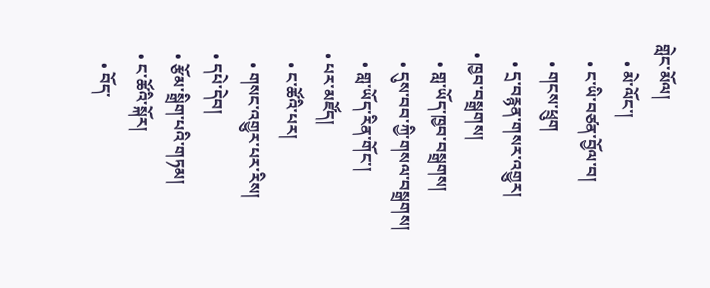གླེང་མོལ།
    • མེ་ལོང་།
    • ང་ཡི་བཙན་བྱོལ་བ།
    • གངས་ཕྲུག
    • དྲ་བརྙན་གསར་འགྱུར།
  • ཁྱབ་བསྒྲགས།
    • གླ་ཡོད་ཁྱབ་བསྒྲགས།
    • དུས་བབ་ཀྱི་གསལ་བསྒྲགས།
    • གླ་ཡོད་རིན་གོང་།
  • པར་མཛོད།
    • ང་ཚོའི་པར།
    • གསང་འགྱུར་པར་རིས།
  • དཔེ་དེབ།
  • རྩོམ་སྒྲིག་པའི་གཏམ།
  • ང་ཚོའི་སྐོར།
    • བོད་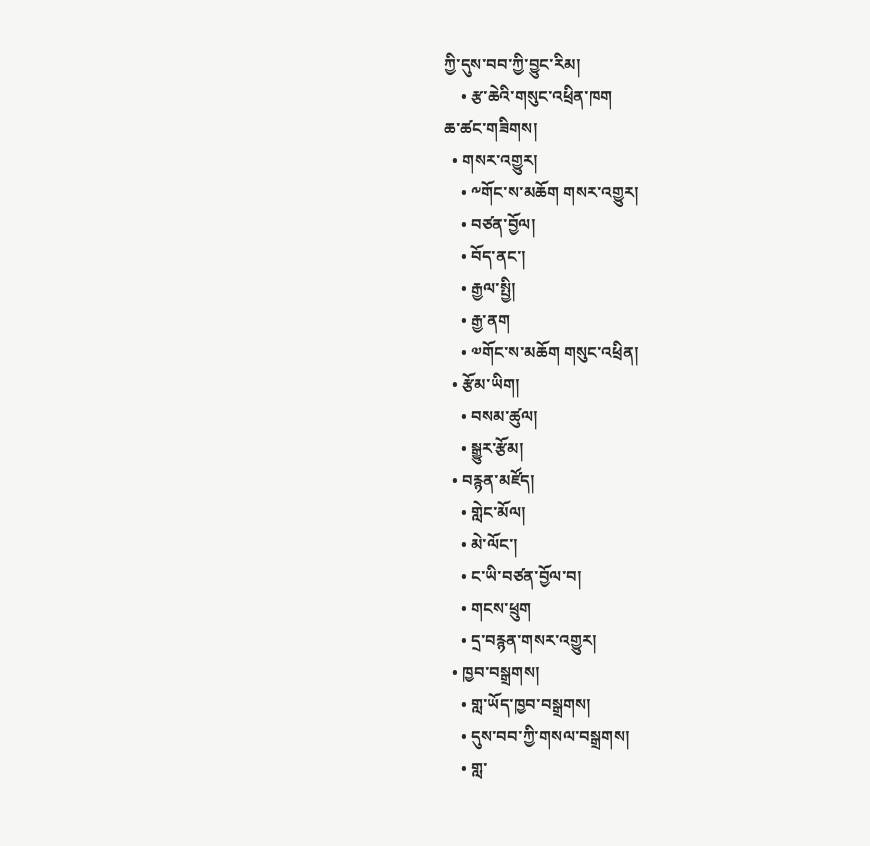ཀྱི་དུས་བབ་ཀྱི་བྱུང་རིམ།
    • རྩ་ཆེའི་གསུང་འཕྲིན་ཁག
ཆ་ཚང་གཟིགས།
  • གསར་འགྱུར།
    • ༸གོང་ས་མཆོག གསར་འགྱུར།
    • བཙན་བྱོལ།
    • བོད་ནང་།
    • རྒྱལ་སྤྱི།
    • རྒྱ་ནག
    • ༧གོང་ས་མཆོག གསུང་འཕྲིན།
  • རྩོམ་ཡིག།
    • བསམ་ཚུལ།
    • སྒྱུར་རྩོམ།
  • བརྙན་མཛོད།
    • གླེང་མོལ།
    • མེ་ལོང་།
    • ང་ཡི་བཙན་བྱོལ་བ།
    • གངས་ཕྲུག
    • དྲ་བརྙན་གསར་འགྱུར།
  • ཁྱབ་བསྒྲགས།
    • གླ་ཡོད་ཁྱབ་བསྒྲགས།
    • དུས་བབ་ཀྱི་གསལ་བསྒྲགས།
    • གླ་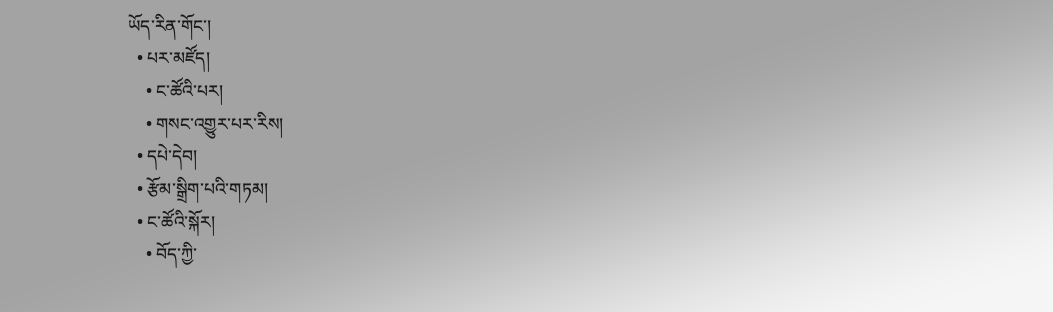ཡོད་རིན་གོང་།
  • པར་མཛོད།
    • ང་ཚོའི་པར།
    • གསང་འགྱུར་པར་རིས།
  • དཔེ་དེབ།
  • རྩོམ་སྒྲིག་པའི་གཏམ།
  • ང་ཚོའི་སྐོར།
    • བོད་ཀྱི་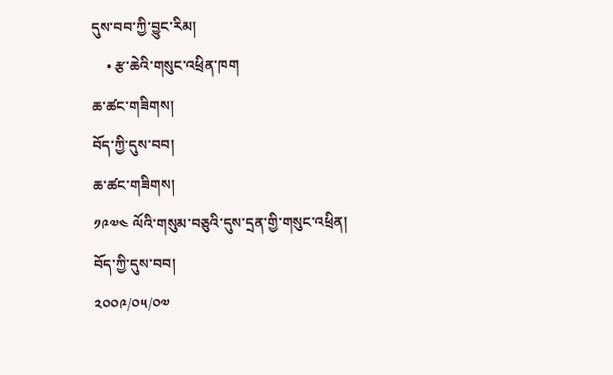དུས་བབ་ཀྱི་བྱུང་རིམ།
    • རྩ་ཆེའི་གསུང་འཕྲིན་ཁག
ཆ་ཚང་གཟིགས།
བོད་ཀྱི་དུས་བབ།
ཆ་ཚང་གཟིགས།
༡༩༧༤ ལོའི་གསུམ་བཅུའི་དུས་དྲན་གྱི་གསུང་འཕྲིན།
བོད་ཀྱི་དུས་བབ།
༢༠༠༩/༠༥/༠༧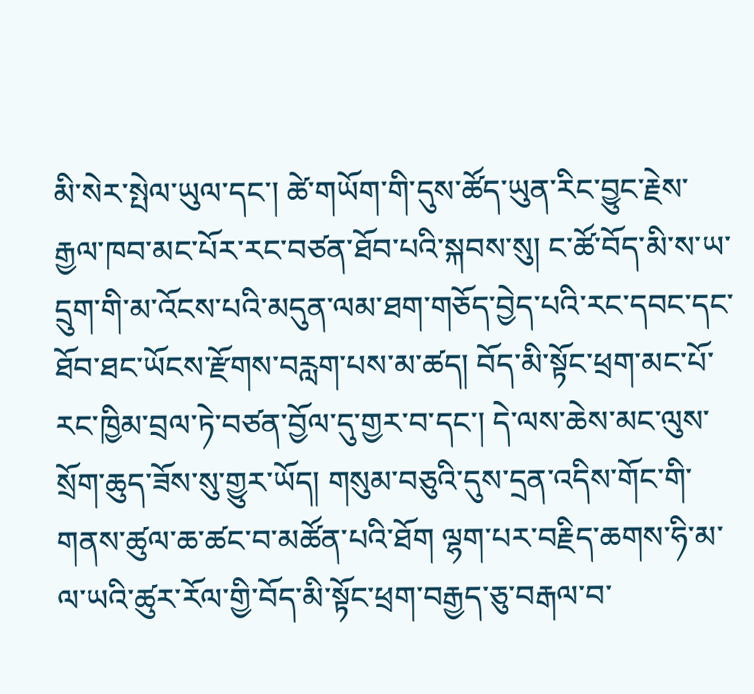མི་སེར་སྤེལ་ཡུལ་དང་། ཚེ་གཡོག་གི་དུས་ཚོད་ཡུན་རིང་བྱུང་རྗེས་རྒྱལ་ཁབ་མང་པོར་རང་བཙན་ཐོབ་པའི་སྐབས་སུ། ང་ཚོ་བོད་མི་ས་ཡ་དྲུག་གི་མ་འོངས་པའི་མདུན་ལམ་ཐག་གཅོད་བྱེད་པའི་རང་དབང་དང་ཐོབ་ཐང་ཡོངས་རྫོགས་བརླག་པས་མ་ཚད། བོད་མི་སྟོང་ཕྲག་མང་པོ་རང་ཁྱིམ་བྲལ་ཏེ་བཙན་བྱོལ་དུ་གྱར་བ་དང་། དེ་ལས་ཆེས་མང་ལུས་སྲོག་ཆུད་ཟོས་སུ་གྱུར་ཡོད། གསུམ་བཅུའི་དུས་དྲན་འདིས་གོང་གི་གནས་ཚུལ་ཆ་ཚང་བ་མཚོན་པའི་ཐོག ལྷག་པར་བརྗིད་ཆགས་ཧི་མ་ལ་ཡའི་ཚུར་རོལ་གྱི་བོད་མི་སྟོང་ཕྲག་བརྒྱད་ཅུ་བརྒལ་བ་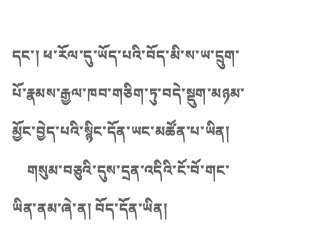དང་། ཕ་རོལ་དུ་ཡོད་པའི་བོད་མི་ས་ཡ་དྲུག་པོ་རྣམས་རྒྱལ་ཁབ་གཅིག་ཏུ་བདེ་སྡུག་མཉམ་མྱོང་བྱེད་པའི་སྙིང་དོན་ཡང་མཚོན་པ་ཡིན།
    གསུམ་བཅུའི་དུས་དྲན་འདིའི་ངོ་བོ་གང་ཡིན་ནམ་ཞེ་ན། བོད་དོན་ཡིན།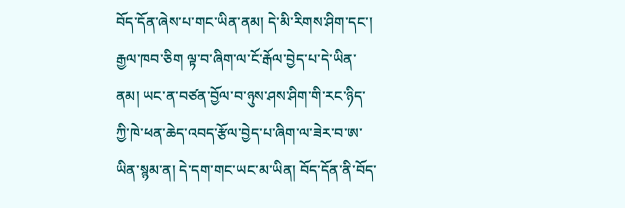བོད་དོན་ཞེས་པ་གང་ཡིན་ནམ། དེ་མི་རིགས་ཤིག་དང་། རྒྱལ་ཁབ་ཅིག ལྟ་བ་ཞིག་ལ་ངོ་རྒོལ་བྱེད་པ་དེ་ཡིན་ནམ། ཡང་ན་བཙན་བྱོལ་བ་ཉུས་ཤས་ཤིག་གི་རང་ཉིད་ཀྱི་ཁེ་ཕན་ཆེད་འབད་རྩོལ་བྱེད་པ་ཞིག་ལ་ཟེར་བ་ཨ་ཡིན་སྙམ་ན། དེ་དག་གང་ཡང་མ་ཡིན། བོད་དོན་ནི་བོད་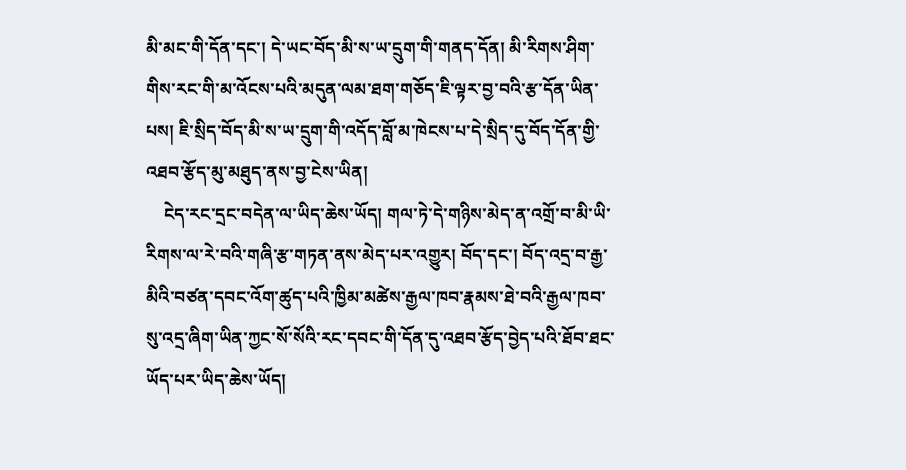མི་མང་གི་དོན་དང་། དེ་ཡང་བོད་མི་ས་ཡ་དྲུག་གི་གནད་དོན། མི་རིགས་ཤིག་གིས་རང་གི་མ་འོངས་པའི་མདུན་ལམ་ཐག་གཅོད་ཇི་ལྟར་བྱ་བའི་རྩ་དོན་ཡིན་པས། ཇི་སྲིད་བོད་མི་ས་ཡ་དྲུག་གི་འདོད་བློ་མ་ཁེངས་པ་དེ་སྲིད་དུ་བོད་དོན་གྱི་འཐབ་རྩོད་མུ་མཐུད་ནས་བྱ་ངེས་ཡིན།
    ངེད་རང་དྲང་བདེན་ལ་ཡིད་ཆེས་ཡོད། གལ་ཏེ་དེ་གཉིས་མེད་ན་འགྲོ་བ་མི་ཡི་རིགས་ལ་རེ་བའི་གཞི་རྩ་གཏན་ནས་མེད་པར་འགྱུར། བོད་དང་། བོད་འདྲ་བ་རྒྱ་མིའི་བཙན་དབང་འོག་ཚུད་པའི་ཁྱིམ་མཚེས་རྒྱལ་ཁབ་རྣམས་ཐེ་བའི་རྒྱལ་ཁབ་སུ་འདྲ་ཞིག་ཡིན་ཀྱང་སོ་སོའི་རང་དབང་གི་དོན་དུ་འཐབ་རྩོད་བྱེད་པའི་ཐོབ་ཐང་ཡོད་པར་ཡིད་ཆེས་ཡོད།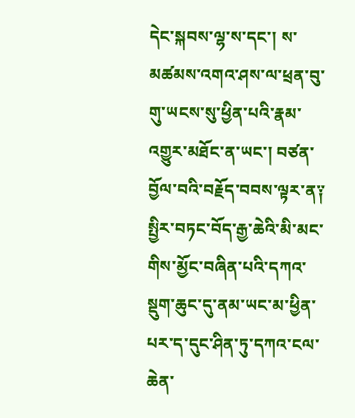དེང་སྐབས་ལྷ་ས་དང་། ས་མཚམས་འགའ་ཤས་ལ་ཕྲན་བུ་གུ་ཡངས་སུ་ཕྱིན་པའི་རྣམ་འགྱུར་མཐོང་ན་ཡང་། བཙན་བྱོལ་བའི་བརྗོད་བབས་ལྟར་ན༑ སྤྱིར་བཏང་བོད་རྒྱ་ཆེའི་མི་མང་གིས་མྱོང་བཞིན་པའི་དཀའ་སྡུག་ཆུང་དུ་ནམ་ཡང་མ་ཕྱིན་པར་ད་དུང་ཤིན་ཏུ་དཀའ་ངལ་ཆེན་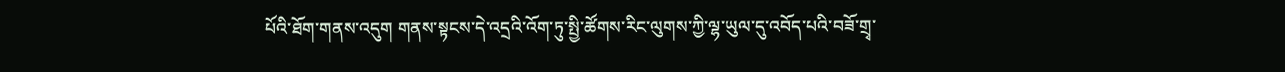པོའི་ཐོག་གནས་འདུག གནས་སྟངས་དེ་འདྲའི་འོག་ཏུ་སྤྱི་ཚོགས་རིང་ལུགས་ཀྱི་ལྷ་ཡུལ་དུ་འབོད་པའི་བཟོ་གྲྭ་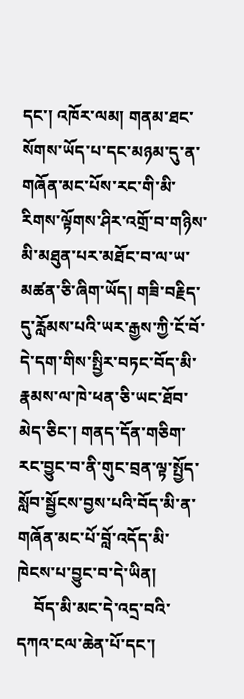དང་། འཁོར་ལམ། གནམ་ཐང་སོགས་ཡོད་པ་དང་མཉམ་དུ་ན་གཞོན་མང་པོས་རང་གི་མི་རིགས་ལྟོགས་ཤིར་འགྲོ་བ་གཉིས་མི་མཐུན་པར་མཐོང་བ་ལ་ཡ་མཚན་ཅི་ཞིག་ཡོད། གཟི་བརྗིད་དུ་རློམས་པའི་ཡར་རྒྱས་ཀྱི་ངོ་བོ་དེ་དག་གིས་སྤྱིར་བཏང་བོད་མི་རྣམས་ལ་ཁེ་ཕན་ཅི་ཡང་ཐོབ་མེད་ཅིང་། གནད་དོན་གཅིག་རང་བྱུང་བ་ནི་གུང་བྲན་ལྟ་སྤྱོད་སློབ་སྦྱོངས་བྱས་པའི་བོད་མི་ན་གཞོན་མང་པོ་བློ་འདོད་མི་ཁེངས་པ་བྱུང་བ་དེ་ཡིན།
    བོད་མི་མང་དེ་འདྲ་བའི་དཀའ་ངལ་ཆེན་པོ་དང་།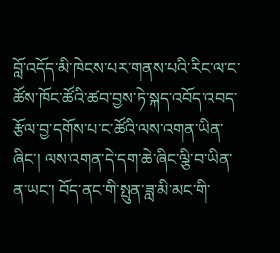བློ་འདོད་མི་ཁེངས་པར་གནས་པའི་རིང་ལ་ང་ཚོས་ཁོང་ཚོའི་ཚབ་བྱས་ཏེ་སྐད་འབོད་འབད་རྩོལ་བྱ་དགོས་པ་ང་ཚོའི་ལས་འགན་ཡིན་ཞིང་། ལས་འགན་དེ་དག་ཆེ་ཞིང་ལྕི་བ་ཡིན་ན་ཡང་། བོད་ནང་གི་སྤུན་ཟླ་མི་མང་གི་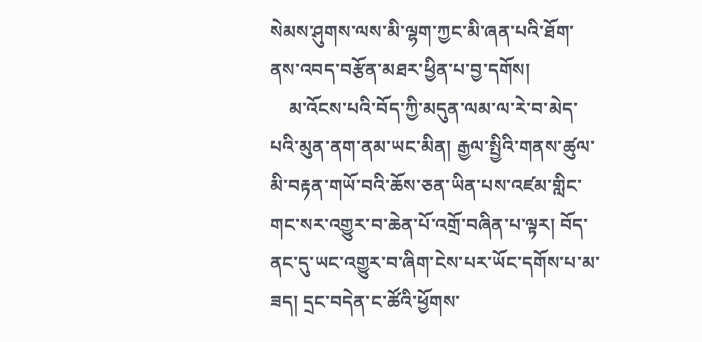སེམས་ཤུགས་ལས་མི་ལྷག་ཀྱང་མི་ཞན་པའི་ཐོག་ནས་འབད་བརྩོན་མཐར་ཕྱིན་པ་བྱ་དགོས།
    མ་འོངས་པའི་བོད་ཀྱི་མདུན་ལམ་ལ་རེ་བ་མེད་པའི་མུན་ནག་ནམ་ཡང་མིན། རྒྱལ་སྤྱིའི་གནས་ཚུལ་མི་བརྟན་གཡོ་བའི་ཆོས་ཅན་ཡིན་པས་འཛམ་གླིང་གང་སར་འགྱུར་བ་ཆེན་པོ་འགྲོ་བཞིན་པ་ལྟར། བོད་ནང་དུ་ཡང་འགྱུར་བ་ཞིག་ངེས་པར་ཡོང་དགོས་པ་མ་ཟད། དྲང་བདེན་ང་ཚོའི་ཕྱོགས་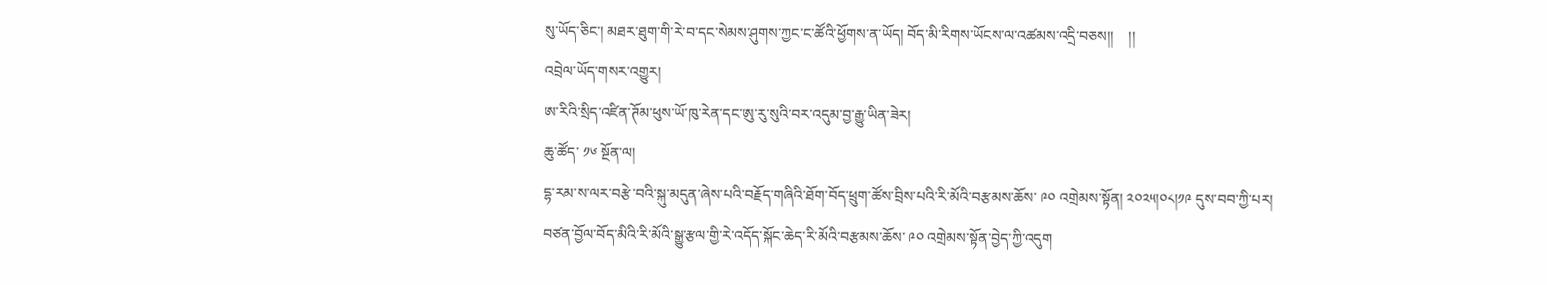སུ་ཡོད་ཅིང་། མཐར་ཐུག་གི་རེ་བ་དང་སེམས་ཤུགས་ཀྱང་ང་ཚོའི་ཕྱོགས་ན་ཡོད། བོད་མི་རིགས་ཡོངས་ལ་འཚམས་འདྲི་བཅས།།    །།
འབྲེལ་ཡོད་གསར་འགྱུར།
ཨ་རིའི་སྲིད་འཛིན་ཊོམ་ཕུས་ཡོ་ཁུ་རེན་དང་ཨུ་རུ་སུའི་བར་འདུམ་བྱ་རྒྱུ་ཡིན་ཟེར།
ཆུ་ཚོད་ ༡༦ སྔོན་ལ།
དྷ་རམ་ས་ལར་བརྩེ་བའི་སྐུ་མདུན་ཞེས་པའི་བརྗོད་གཞིའི་ཐོག་བོད་ཕྲུག་ཚོས་བྲིས་པའི་རི་མོའི་བརྩམས་ཆོས་ ༩༠ འགྲེམས་སྟོན། ༢༠༢༥།༠༨།༡༩ དུས་བབ་ཀྱི་པར།
བཙན་བྱོལ་བོད་མིའི་རི་མོའི་སྒྱུ་རྩལ་གྱི་རེ་འདོད་སྐོང་ཆེད་རི་མོའི་བརྩམས་ཆོས་ ༩༠ འགྲེམས་སྟོན་བྱེད་ཀྱི་འདུག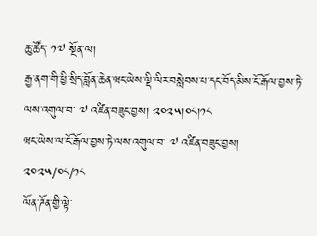ཆུ་ཚོད་ ༡༧ སྔོན་ལ།
རྒྱ་ནག་གི་ཕྱི་སྲིད་བློན་ཆེན་ཝང་ཡེས་ལྡི་ལིར་བསླེབས་པ་དང་བོད་མིས་ངོ་རྒོལ་བྱས་ཏེ་ལས་འགུལ་བ་ ༧ འཛིན་བཟུང་བྱས། ༢༠༢༥།༠༨།༡༨
ཝང་ཡེས་ལ་ངོ་རྒོལ་བྱས་ཏེ་ལས་འགུལ་བ་ ༧ འཛིན་བཟུང་བྱས།
༢༠༢༥/༠༨/༡༨
ལོན་ཌོན་གྱི་ལྟེ་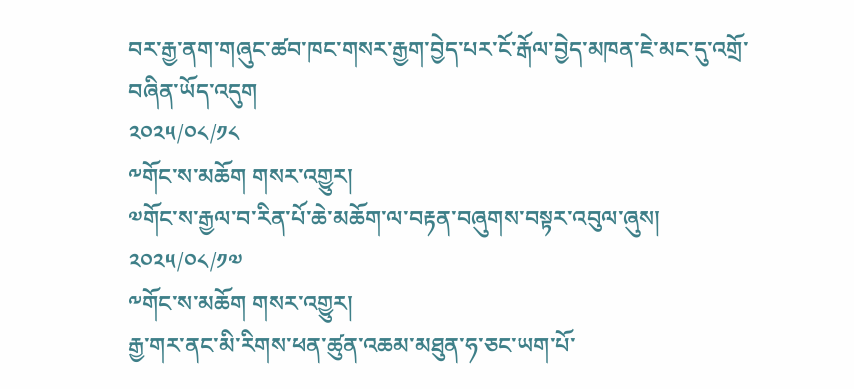བར་རྒྱ་ནག་གཞུང་ཚབ་ཁང་གསར་རྒྱག་བྱེད་པར་ངོ་རྒོལ་བྱེད་མཁན་ཇེ་མང་དུ་འགྲོ་བཞིན་ཡོད་འདུག
༢༠༢༥/༠༨/༡༨
༸གོང་ས་མཆོག གསར་འགྱུར།
༧གོང་ས་རྒྱལ་བ་རིན་པོ་ཆེ་མཆོག་ལ་བརྟན་བཞུགས་བསྟར་འབུལ་ཞུས།
༢༠༢༥/༠༨/༡༧
༸གོང་ས་མཆོག གསར་འགྱུར།
རྒྱ་གར་ནང་མི་རིགས་ཕན་ཚུན་འཆམ་མཐུན་ཧ་ཅང་ཡག་པོ་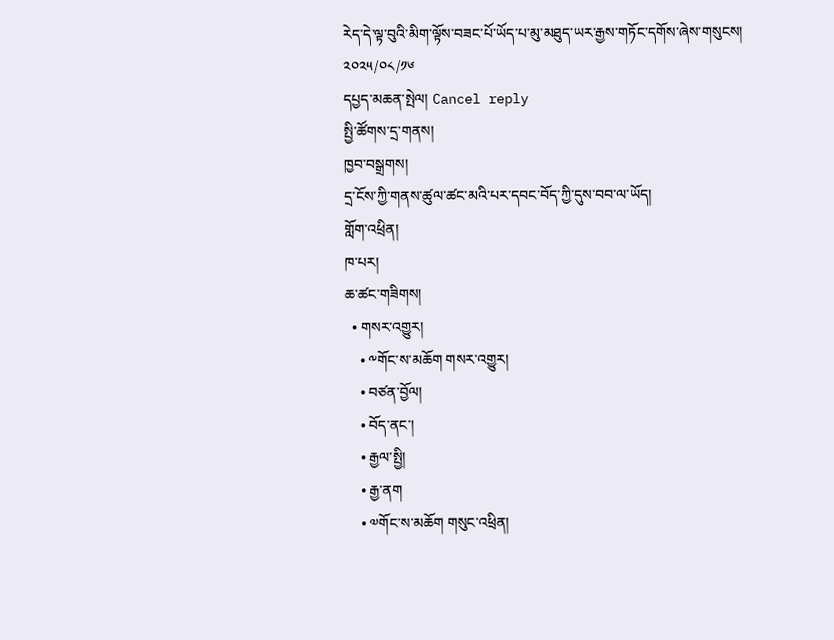རེད་དེ་ལྟ་བུའི་མིག་ལྟོས་བཟང་པོ་ཡོད་པ་མུ་མཐུད་ཡར་རྒྱས་གཏོང་དགོས་ཞེས་གསུངས།
༢༠༢༥/༠༨/༡༦
དཔྱད་མཆན་སྤེལ། Cancel reply
སྤྱི་ཚོགས་དྲ་གནས།
ཁྱབ་བསྒྲགས།
དྲ་ངོས་ཀྱི་གནས་ཚུལ་ཚང་མའི་པར་དབང་བོད་ཀྱི་དུས་བབ་ལ་ཡོད།
གློག་འཕྲིན།
ཁ་པར།
ཆ་ཚང་གཟིགས།
  • གསར་འགྱུར།
    • ༸གོང་ས་མཆོག གསར་འགྱུར།
    • བཙན་བྱོལ།
    • བོད་ནང་།
    • རྒྱལ་སྤྱི།
    • རྒྱ་ནག
    • ༧གོང་ས་མཆོག གསུང་འཕྲིན།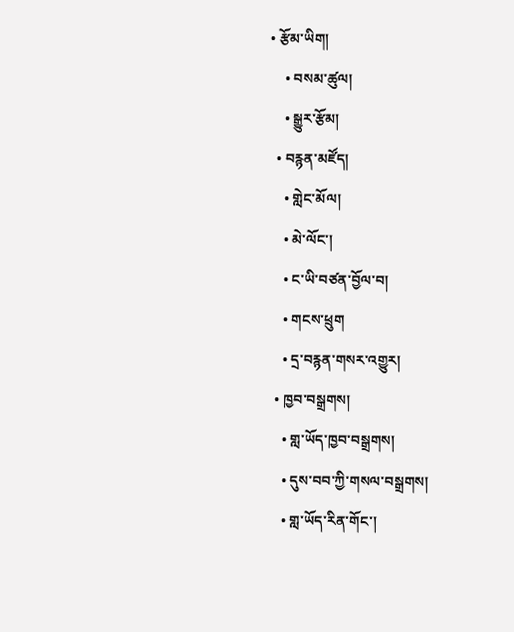• རྩོམ་ཡིག།
    • བསམ་ཚུལ།
    • སྒྱུར་རྩོམ།
  • བརྙན་མཛོད།
    • གླེང་མོལ།
    • མེ་ལོང་།
    • ང་ཡི་བཙན་བྱོལ་བ།
    • གངས་ཕྲུག
    • དྲ་བརྙན་གསར་འགྱུར།
  • ཁྱབ་བསྒྲགས།
    • གླ་ཡོད་ཁྱབ་བསྒྲགས།
    • དུས་བབ་ཀྱི་གསལ་བསྒྲགས།
    • གླ་ཡོད་རིན་གོང་།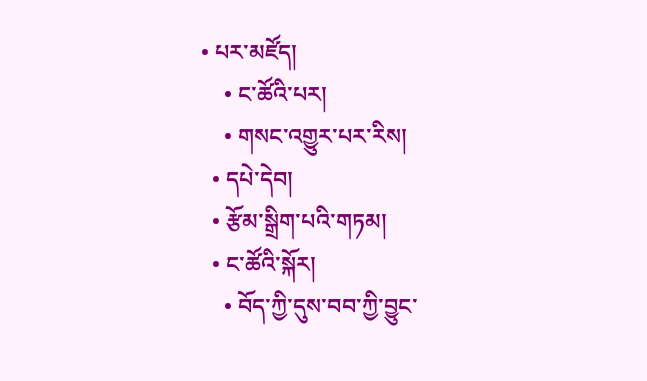• པར་མཛོད།
    • ང་ཚོའི་པར།
    • གསང་འགྱུར་པར་རིས།
  • དཔེ་དེབ།
  • རྩོམ་སྒྲིག་པའི་གཏམ།
  • ང་ཚོའི་སྐོར།
    • བོད་ཀྱི་དུས་བབ་ཀྱི་བྱུང་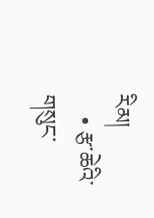རིམ།
    • རྩ་ཆེའི་གསུང་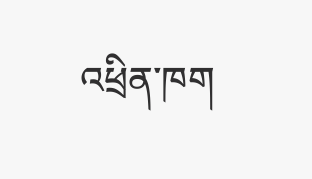འཕྲིན་ཁག